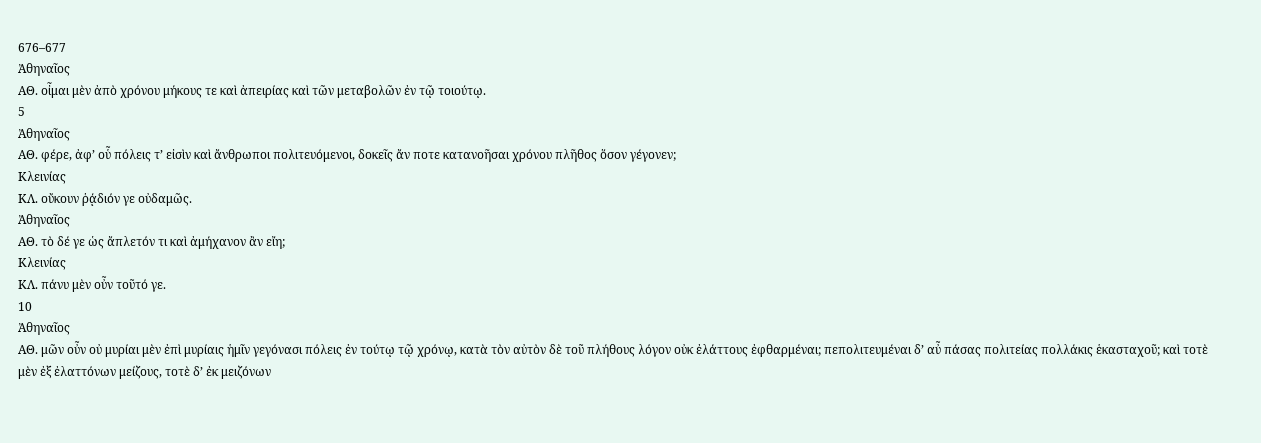676–677
Ἀθηναῖος
ΑΘ. οἶμαι μὲν ἀπὸ χρόνου μήκους τε καὶ ἀπειρίας καὶ τῶν μεταβολῶν ἐν τῷ τοιούτῳ.
5
Ἀθηναῖος
ΑΘ. φέρε, ἀφʼ οὗ πόλεις τʼ εἰσὶν καὶ ἄνθρωποι πολιτευόμενοι, δοκεῖς ἄν ποτε κατανοῆσαι χρόνου πλῆθος ὅσον γέγονεν;
Κλεινίας
ΚΛ. οὔκουν ῥᾴδιόν γε οὐδαμῶς.
Ἀθηναῖος
ΑΘ. τὸ δέ γε ὡς ἄπλετόν τι καὶ ἀμήχανον ἂν εἴη;
Κλεινίας
ΚΛ. πάνυ μὲν οὖν τοῦτό γε.
10
Ἀθηναῖος
ΑΘ. μῶν οὖν οὐ μυρίαι μὲν ἐπὶ μυρίαις ἡμῖν γεγόνασι πόλεις ἐν τούτῳ τῷ χρόνῳ, κατὰ τὸν αὐτὸν δὲ τοῦ πλήθους λόγον οὐκ ἐλάττους ἐφθαρμέναι; πεπολιτευμέναι δʼ αὖ πάσας πολιτείας πολλάκις ἑκασταχοῦ; καὶ τοτὲ μὲν ἐξ ἐλαττόνων μείζους, τοτὲ δʼ ἐκ μειζόνων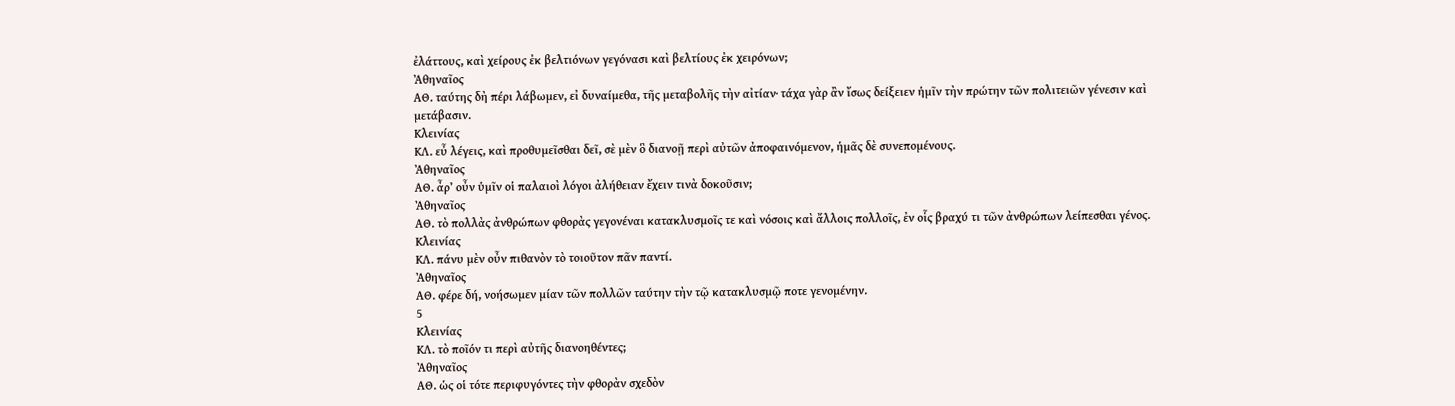ἐλάττους, καὶ χείρους ἐκ βελτιόνων γεγόνασι καὶ βελτίους ἐκ χειρόνων;
Ἀθηναῖος
ΑΘ. ταύτης δὴ πέρι λάβωμεν, εἰ δυναίμεθα, τῆς μεταβολῆς τὴν αἰτίαν· τάχα γὰρ ἂν ἴσως δείξειεν ἡμῖν τὴν πρώτην τῶν πολιτειῶν γένεσιν καὶ μετάβασιν.
Κλεινίας
ΚΛ. εὖ λέγεις, καὶ προθυμεῖσθαι δεῖ, σὲ μὲν ὃ διανοῇ περὶ αὐτῶν ἀποφαινόμενον, ἡμᾶς δὲ συνεπομένους.
Ἀθηναῖος
ΑΘ. ἆρʼ οὖν ὑμῖν οἱ παλαιοὶ λόγοι ἀλήθειαν ἔχειν τινὰ δοκοῦσιν;
Ἀθηναῖος
ΑΘ. τὸ πολλὰς ἀνθρώπων φθορὰς γεγονέναι κατακλυσμοῖς τε καὶ νόσοις καὶ ἄλλοις πολλοῖς, ἐν οἷς βραχύ τι τῶν ἀνθρώπων λείπεσθαι γένος.
Κλεινίας
ΚΛ. πάνυ μὲν οὖν πιθανὸν τὸ τοιοῦτον πᾶν παντί.
Ἀθηναῖος
ΑΘ. φέρε δή, νοήσωμεν μίαν τῶν πολλῶν ταύτην τὴν τῷ κατακλυσμῷ ποτε γενομένην.
5
Κλεινίας
ΚΛ. τὸ ποῖόν τι περὶ αὐτῆς διανοηθέντες;
Ἀθηναῖος
ΑΘ. ὡς οἱ τότε περιφυγόντες τὴν φθορὰν σχεδὸν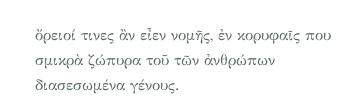ὄρειοί τινες ἂν εἶεν νομῆς, ἐν κορυφαῖς που σμικρὰ ζώπυρα τοῦ τῶν ἀνθρώπων διασεσωμένα γένους.